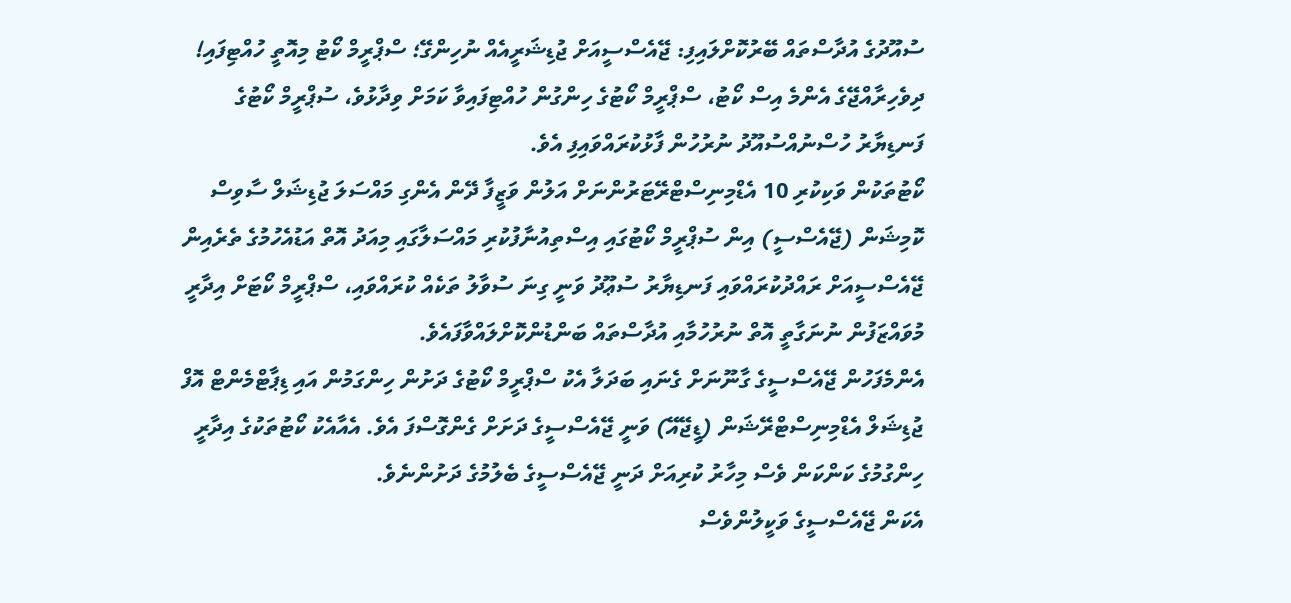ސުއޫދުގެ އުދާސްތައް ބޭރުކޮށްލައިފި: ޖޭއެސްސީއަށް ޖުޑިޝަރީއެއް ނުހިންގޭ؛ ސްޕްރީމް ކޯޓު މިއޮތީ ހުއްޓިފައި!
ދިވެހިރާއްޖޭގެ އެންމެ އިސް ކޯޓު، ސްޕްރީމް ކޯޓުގެ ހިންގުން ހުއްޓިފައިވާ ކަމަށް ވިދާޅުވެ، ސުޕްރީމް ކޯޓުގެ ފަނޑިޔާރު ހުސްނުއްސުއޫދު ނުރުހުން ފާޅުކުރައްވައިފި އެވެ.
ކޯޓުތަކުން ވަކިކުރި 10 އެޑްމިނިސްޓްރޭޓަރުންނަށް އަލުން ވަޒީފާ ދޭން އެންގި މައްސަލަ ޖުޑިޝަލް ސާވިސް ކޮމިޝަން (ޖޭއެސްސީ) އިން ސުޕްރީމް ކޯޓުގައި އިސްތިއުނާފުކުރި މައްސަލާގައި މިއަދު އޮތް އަޑުއެހުމުގެ ތެރެއިން ޖޭއެސްސީއަށް ރައްދުކުރައްވައި ފަނޑިޔާރު ސުޢޫދު ވަނީ ގިނަ ސުވާލު ތަކެއް ކުރައްވައި، ސްޕްރީމް ކޯޓަށް އިދާރީ މުވައްޒަފުން ނުނަގާތީ އޮތް ނުރުހުމާއި އުދާސްތައް ބަންޑުންކޮށްލައްވާފައެވެ.
އެންމެފަހުން ޖޭއެސްސީގެ ގާނޫނަށް ގެނައި ބަދަލާ އެކު ސްޕްރީމް ކޯޓުގެ ދަށުން ހިންގަމުން އައި ޑިޕާޓްމެންޓް އޮފް ޖުޑިޝަލް އެޑްމިނިސްޓްރޭޝަން (ޑީޖޭއޭ) ވަނީ ޖޭއެސްސީގެ ދަށަށް ގެންގޮސްފަ އެވެ. އެއާއެކު ކޯޓުތަކުގެ އިދާރީ ހިންގުމުގެ ކަންކަން ވެސް މިހާރު ކުރިއަށް ދަނީ ޖޭއެސްސީގެ ބެލުމުގެ ދަށުންނެވެ.
އެކަން ޖޭއެސްސީގެ ވަކީލުންވެސް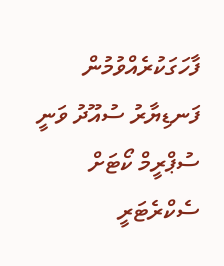ފާހަގަކުރެއްވުމުން ފަނޑިޔާރު ސުއޫދު ވަނީ ސުޕްރީމް ކޯޓަށް ސެކްރެޓަރީ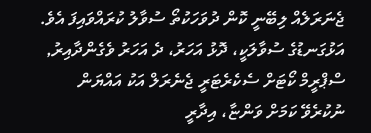ޖެނަރަލެއް ލިބޭނީ ކޮން ދުވަހަކުތޯ ސުވާލު ކުރައްވައިފަ އެވެ.
އަޅުގަނޑުގެ ސުވާލަކީ، ދޮޅު އަހަރު، ދެ އަހަރު ވެގެންދާއިރު, ސްޕްރީމް ކޯޓަށް ސެކެރެޓަރީ ޖެނެރަލް އަކު އައްޔަން ނުކުރެވޭ ކަމަށް ވަންޏާ، އިދާރީ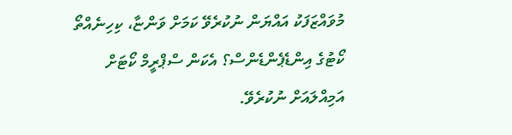މުވައްޒަފަކު އައްޔަން ނުކުރެވޭ ކަމަށް ވަންޏާ، ކިހިނެއްތޯ ކޯޓުގެ އިންޑެޕެންޑެންސް؟ އެކަން ސްޕްރީމް ކޯޓަށް އަމިއްލައަށް ނުކުރެވޭ.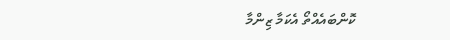ކޮންބައެއްތޯ އެކަމާ ޒިންމާ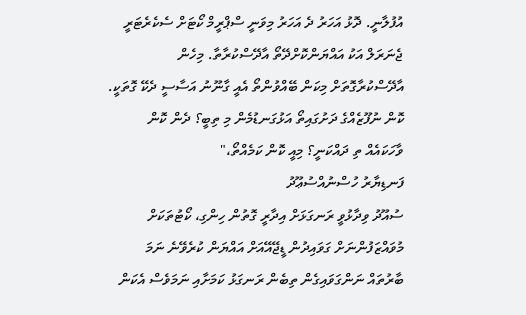އުފުލާނީ. ދޮޅު އަހަރު ދެ އަހަރު މިވަނީ ސްޕްރީމް ކޯޓަށް ސެކެރެޓަރީ ޖެނަރަލް އަކު އައްޔަންކޮށްދޭތޯ އާދޭސްކުރާތާ. މިހެން އާދޭސްކުރާގޮތަށް މިކަން ބޭއްވުންތޯ އެއީ ގާނޫނު އަސާސީ ދެކޭ ގޮތަކީ. ކޮން ނުފޫޒެއްގެ ދަށުގައިތޯ އަޅުގަނޑުމެން މި ތިބީ؟ ދެން ކޮން ވާހަކައެއް ތި ދައްކަނީ؟ މިއީ ކޮން ކަމެއްތޯ،"
ފަނޑިޔާރު ހުސްނުއްސުޢޫދު
ސުއޫދު ވިދާޅުވީ ރަނގަޅަށް އިދާރީ ގޮތުން ހިންގި، ކޯޓުތަކަށް މުވައްޒަފުންނަށް ގަވައިދުން ޑީޖޭއޭއަށް އައްޔަން ކުރެވޭނެ ނަމަ ބާރުތައް ނަންގަވައިގެން ތިބެން ރަނގަޅު ކަމަށާއި ނަމަވެސް އެކަން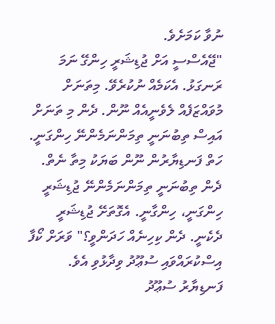ނުވާ ކަމަށެވެ.
"ޖޭއެސްސީ އަށް ޖުޑިޝަރީ ހިންގޭ ނަމަ ރަނގަޅު. އެކަމެއް ނުކުރެވޭ. މިތަނަށް މުވައްޒަފެއް ލެވެނީއެއް ނޫން. ދެން މި ތަނަށް އައިސް ތިބުނަނީ ތިމަންނަމެންނޭ ހިންގަނީ. ހަތް ފަނޑިޔާރުން ނޫން ބަޔަކު މިތާ ނެތް. ދެން ތިބުނަނީ ތިމަންނަމެންނޭ ޖުޑިޝަރީ ހިންގަނީ، ހިންގާނީ. އެގޮތަށޭ ޖުޑިޝަރީ ދެކެނީ. ދެން ކިހިނެއް ހަދަންވީ؟" ވަރަށް ކޯފާ އިސްކުރައްވައި ސުޢޫދު ވިދާޅުވި އެވެ.
ފަނޑިޔާރު ސުޢޫދު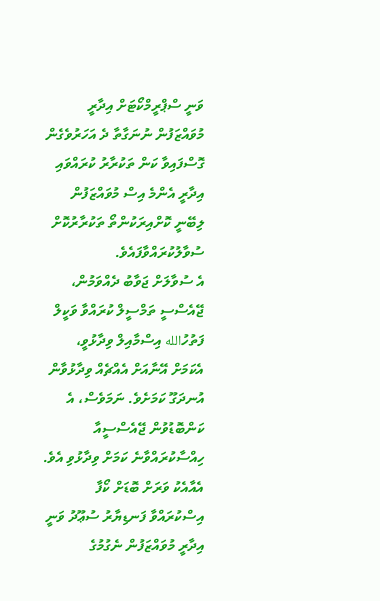ވަނީ ސްޕްރީމްކޯޓަށް އިދާރީ މުވައްޒަފުން ނުނަގާތާ ދެ އަހަރުވެގެން ގޮސްފައިވާ ކަން ތަކުރާރު ކުރައްވައި އިދާރީ އެންމެ އިސް މުވައްޒަފުން ލިބޭނީ ކޮށްއިރަކުންތޯ ތަކުރާރުކޮށް ސުވާލުކުރައްވާފައެވެ.
އެ ސުވާލަށް ޖަވާބު ދެއްވަމުން، ޖޭއެސްސީ ތަމްސީލް ކުރައްވާ ވަކީލް ފަތުހުالله އިސްމާއިލް ވިދާޅުވީ، އެކަމަށް އޭނާއަށް އެއްޗެއް ވިދާޅުވާން އުނދަގޫ ކަމަށެވެ. ނަމަވެސް، އެ ކަންބޮޑުވުން ޖޭއެސްސީއާ ހިއްސާކުރައްވާނެ ކަމަށް ވިދާޅުވި އެވެ.
އެއާއެކު ވަރަށް ބޮޑަށް ކޯފާ އިސްކުރައްވާ ފަނޑިޔާރު ސުޢޫދު ވަނީ އިދާރީ މުވައްޒަފުން ނެގުމުގެ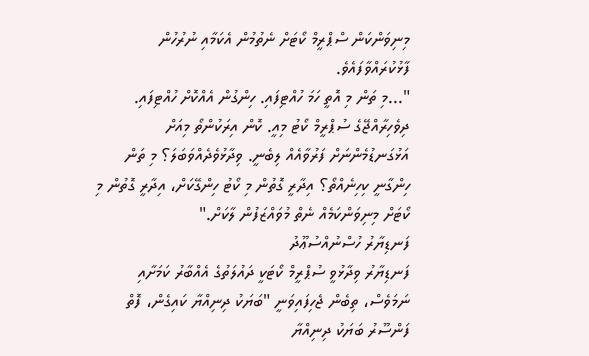މިނިވަންކަން ސްޕްރީމް ކޯޓަށް ނެތުމުން އެކަމާއި ނުރުހުން ފާޅުކުރައްވާފައެވެ.
"...މި ތަން މި އޮތީ ހަމަ ހުއްޓިފައި. ހިންގުން އެއްކޮށް ހުއްޓިފައި. ދިވެހިރާއްޖޭގެ ސުޕްރީމް ކޯޓު މިއީ. ކޮން އިރަކުންތޯ މިއަށް އަޅުގަނޑުމެންނަށް ފަރުވާއެއް ލިބެނީ. ވިދާޅުވެދެއްވަބަލަ؟ މި ތަން ހިންގާނީ ކިހިނެއްތޯ؟ އިދާރީ ގޮތުން މި ކޯޓު ހިންގޭކަށް، އިދާރީ ގޮތުން މި ކޯޓަށް މިނިވަންކަމެއް ނެތް މުވައްޒަފުން ލާކަށް."
ފަނޑިޔާރު ހުސްނުއްސުޢޫދު
ފަނޑިޔާރު ވިދާޅުވީ ސުޕްރީމް ކޯޓަކީ ދައުލަތުގެ އެއްބާރު ކަމަށާއި ނަމަވެސް، ތިބެން ޖެހިފައިވަނީ "ބަޔަކު ދިނިއްޔާ ކައިގެން، ފޮތް ފަންސޫރު ބަޔަކު ދިނިއްޔާ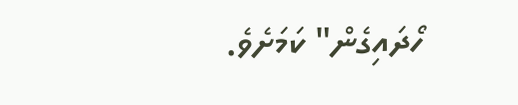ހޯދައިގެން" ކަމަށެވެ.